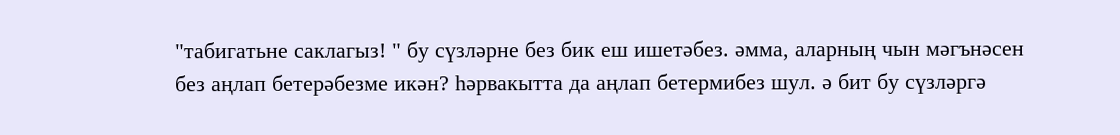"табигатьне саклагыз! " бу сүзләрне без бик еш ишетәбез. әмма, аларның чын мәгънәсен без аңлап бетерәбезме икән? һәрвакытта да аңлап бетермибез шул. ә бит бу сүзләргә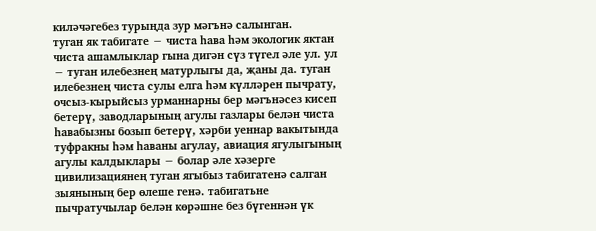киләчәгебез турыңда зур мәгънә салынган.
туган як табигате − чиста һава һәм экологик яктан чиста ашамлыклар гына дигән сүз түгел әле ул. ул − туган илебезнең матурлыгы да, җаны да. туган илебезнең чиста сулы елга һәм күлләрен пычрату, очсыз-кырыйсыз урманнарны бер мәгънәсез кисеп бетерү, заводларының агулы газлары белән чиста һавабызны бозып бетерү, хәрби уеннар вакытында туфракны һәм һаваны агулау, авиация ягулыгының агулы калдыклары − болар әле хәзерге цивилизациянең туган ягыбыз табигатенә салган зыянының бер өлеше генә. табигатьне пычратучылар белән көрәшне без бүгеннән үк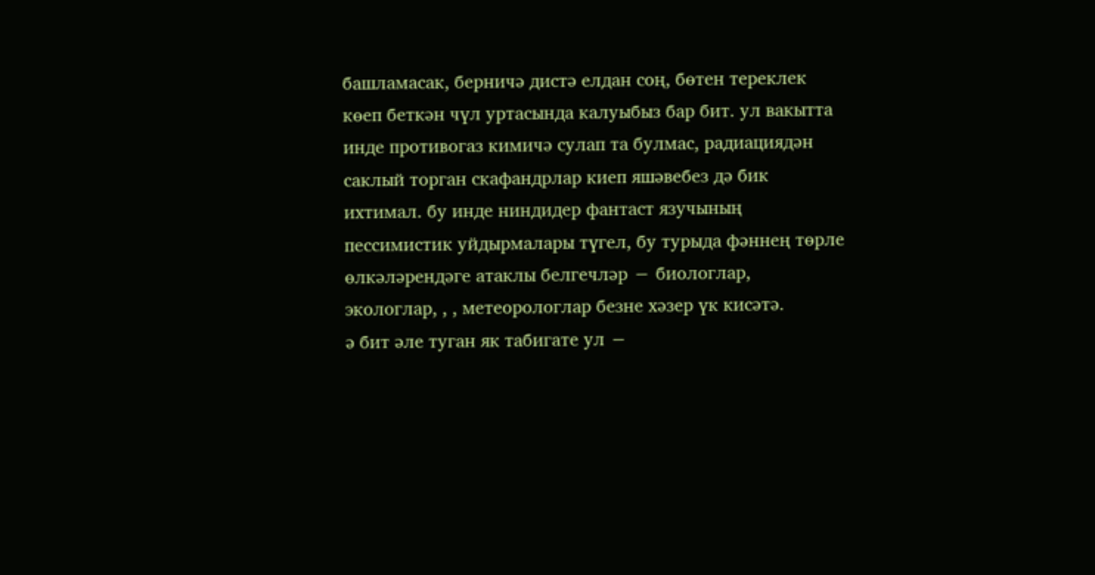башламасак, берничә дистә елдан соң, бөтен тереклек көеп беткән чүл уртасында калуыбыз бар бит. ул вакытта инде противогаз кимичә сулап та булмас, радиациядән саклый торган скафандрлар киеп яшәвебез дә бик ихтимал. бу инде ниндидер фантаст язучының пессимистик уйдырмалары түгел, бу турыда фәннең төрле өлкәләрендәге атаклы белгечләр − биологлар, экологлар, , , метеорологлар безне хәзер үк кисәтә.
ә бит әле туган як табигате ул −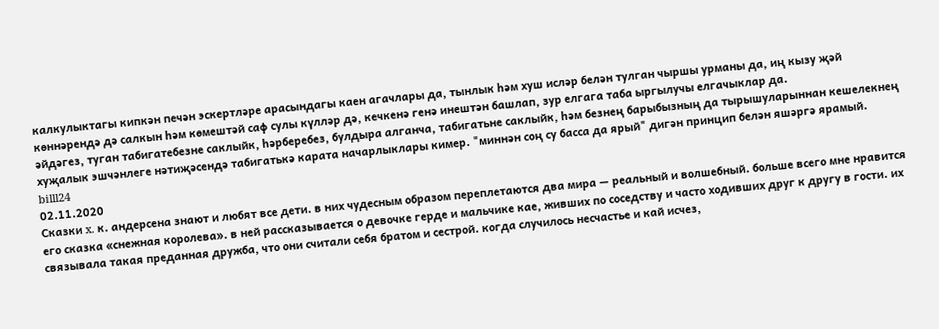калкулыктагы кипкән печән эскертләре арасындагы каен агачлары да, тынлык һәм хуш исләр белән тулган чыршы урманы да, иң кызу җәй көннәрендә дә салкын һәм көмештәй саф сулы күлләр дә, кечкенә генә инештән башлап, зур елгага таба ыргылучы елгачыклар да.
әйдәгез, туган табигатебезне саклыйк, һәрберебез, булдыра алганча, табигатьне саклыйк, һәм безнең барыбызның да тырышуларыннан кешелекнең хуҗалык эшчәнлеге нәтиҗәсендә табигатькә карата начарлыклары кимер. "миннән соң су басса да ярый" дигән принцип белән яшәргә ярамый.
billl24
02.11.2020
Сказки x. к. андерсена знают и любят все дети. в них чудесным образом переплетаются два мира — реальный и волшебный. больше всего мне нравится его сказка «снежная королева». в ней рассказывается о девочке герде и мальчике кае, живших по соседству и часто ходивших друг к другу в гости. их связывала такая преданная дружба, что они считали себя братом и сестрой. когда случилось несчастье и кай исчез,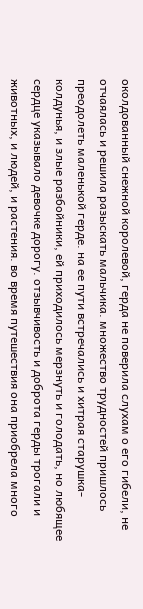околдованный снежной королевой, герда не поверила слухам о его гибели, не отчаялась и решила разыскать мальчика. множество трудностей пришлось преодолеть маленькой герде. на ее пути встречались и хитрая старушка-колдунья, и злые разбойники, ей приходилось мерзнуть и голодать, но любящее сердце указывало девочке дорогу. отзывчивость и доброта герды трогали и животных, и людей, и растения. во время путешествия она приобрела много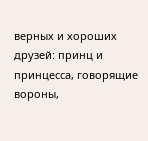верных и хороших друзей: принц и принцесса, говорящие вороны,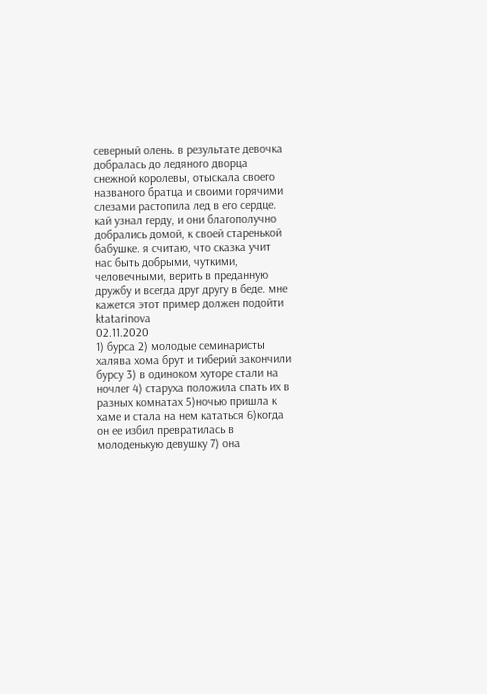северный олень. в результате девочка добралась до ледяного дворца снежной королевы, отыскала своего названого братца и своими горячими слезами растопила лед в его сердце. кай узнал герду, и они благополучно добрались домой, к своей старенькой бабушке. я считаю, что сказка учит нас быть добрыми, чуткими, человечными, верить в преданную дружбу и всегда друг другу в беде. мне кажется этот пример должен подойти
ktatarinova
02.11.2020
1) бурса 2) молодые семинаристы халява хома брут и тиберий закончили бурсу 3) в одиноком хуторе стали на ночлег 4) старуха положила спать их в разных комнатах 5)ночью пришла к хаме и стала на нем кататься 6)когда он ее избил превратилась в молоденькую девушку 7) она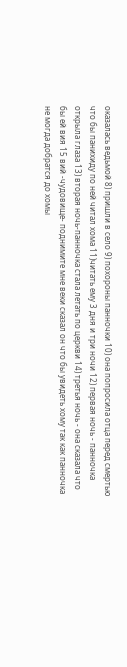оказалась ведьмой 8) пришли в село 9) похороны панночки 10) она попросила отца перед смертью что бы панихиду по ней читал хома 11)читать ему 3 дня и три ночи 12) первая ночь - панночка открыла глаза 13) вторая ночь-панночка стала летать по церкви 14) третья ночь - она сказала что бы ей вия 15 вий -чудовище- поднимите мне веки сказал он что бы увидеть хому так как панночка не могда добратся до хомы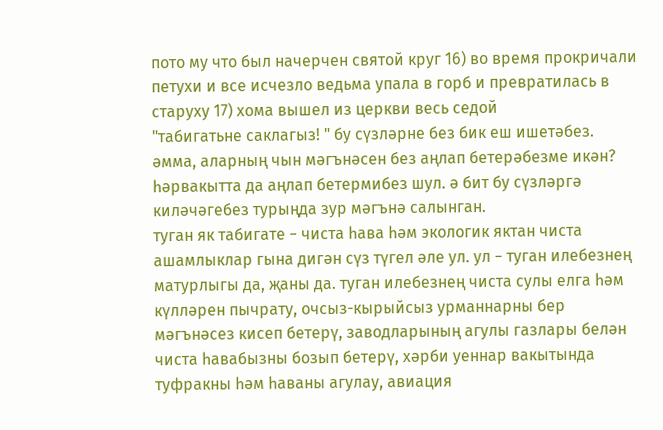пото му что был начерчен святой круг 16) во время прокричали петухи и все исчезло ведьма упала в горб и превратилась в старуху 17) хома вышел из церкви весь седой
"табигатьне саклагыз! " бу сүзләрне без бик еш ишетәбез. әмма, аларның чын мәгънәсен без аңлап бетерәбезме икән? һәрвакытта да аңлап бетермибез шул. ә бит бу сүзләргә киләчәгебез турыңда зур мәгънә салынган.
туган як табигате − чиста һава һәм экологик яктан чиста ашамлыклар гына дигән сүз түгел әле ул. ул − туган илебезнең матурлыгы да, җаны да. туган илебезнең чиста сулы елга һәм күлләрен пычрату, очсыз-кырыйсыз урманнарны бер мәгънәсез кисеп бетерү, заводларының агулы газлары белән чиста һавабызны бозып бетерү, хәрби уеннар вакытында туфракны һәм һаваны агулау, авиация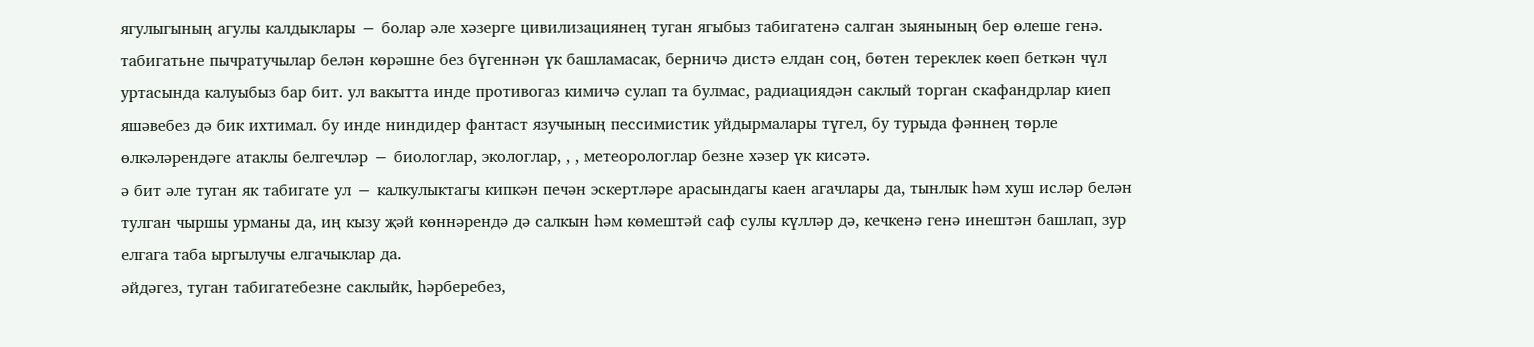ягулыгының агулы калдыклары − болар әле хәзерге цивилизациянең туган ягыбыз табигатенә салган зыянының бер өлеше генә. табигатьне пычратучылар белән көрәшне без бүгеннән үк башламасак, берничә дистә елдан соң, бөтен тереклек көеп беткән чүл уртасында калуыбыз бар бит. ул вакытта инде противогаз кимичә сулап та булмас, радиациядән саклый торган скафандрлар киеп яшәвебез дә бик ихтимал. бу инде ниндидер фантаст язучының пессимистик уйдырмалары түгел, бу турыда фәннең төрле өлкәләрендәге атаклы белгечләр − биологлар, экологлар, , , метеорологлар безне хәзер үк кисәтә.
ә бит әле туган як табигате ул − калкулыктагы кипкән печән эскертләре арасындагы каен агачлары да, тынлык һәм хуш исләр белән тулган чыршы урманы да, иң кызу җәй көннәрендә дә салкын һәм көмештәй саф сулы күлләр дә, кечкенә генә инештән башлап, зур елгага таба ыргылучы елгачыклар да.
әйдәгез, туган табигатебезне саклыйк, һәрберебез,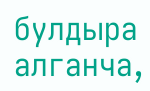булдыра алганча,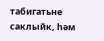табигатьне саклыйк, һәм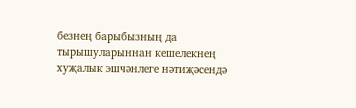безнең барыбызның да тырышуларыннан кешелекнең хуҗалык эшчәнлеге нәтиҗәсендә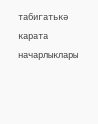табигатькә карата начарлыклары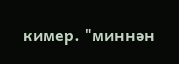кимер. "миннән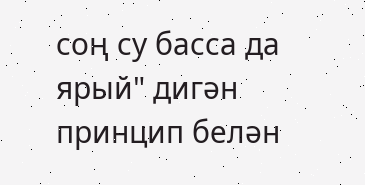соң су басса да ярый" дигән принцип белән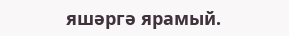яшәргә ярамый.